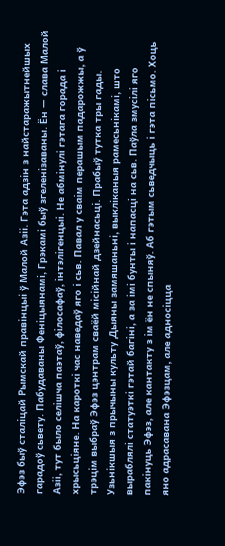Эфэз быў сталіцай Рымскай правінцыі ў Малой Азіі. Гэта адзін з найстаражытнейшых гарадоў сьвету. Пабудаваны Феніцыянамі, Грэкамі быў згеленізаваны. Ён — слава Малой Азіі, тут было селішча паэтаў, філосафаў, інтэлігенцыі. Не абмінулі гэтага горада і хрысьціяне. На кароткі час наведаў яго і сьв. Павал у сваім перашым падарожжы, а ў трэцім выбраў Эфэз цэнтрам сваёй місійнай дзейнасьці. Прабыў тутка тры гады. Узьнікшыя з прычыны культу Дыяны замяшаньні, выкліканыя рамесьнікамі, што выраблялі статуэткі гэтай багіні, а за імі бунты і напасці на сьв. Паўла змусілі яго пакінуць Эфэз, але кантакту з ім ён не спыняў. Аб гэтым сьведчыць і гэта пісьмо. Хоць яно адрасавана Эфэзцам, але адносіцца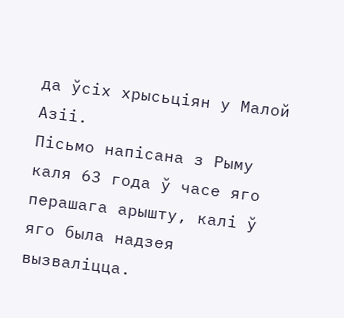да ўсіх хрысьціян у Малой Азіі.
Пісьмо напісана з Рыму каля 63 года ў часе яго перашага арышту, калі ў яго была надзея вызваліцца.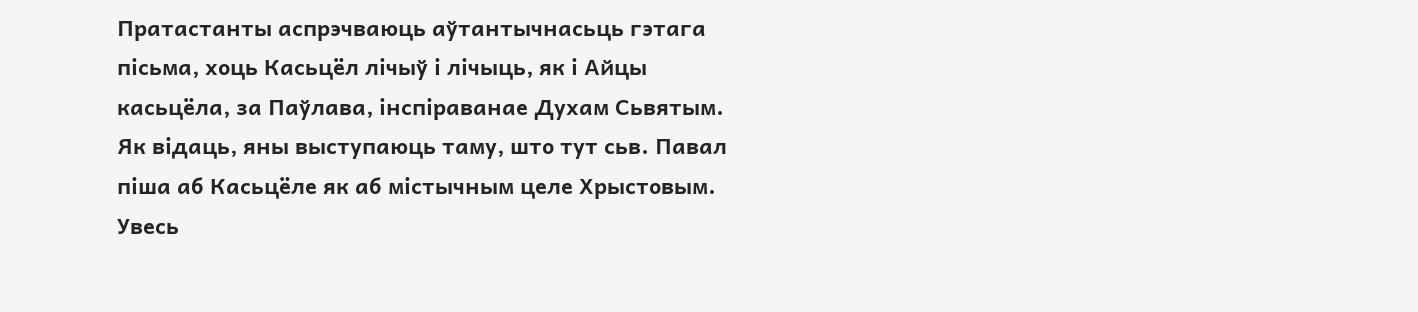Пратастанты аспрэчваюць аўтантычнасьць гэтага пісьма, хоць Касьцёл лічыў і лічыць, як і Айцы касьцёла, за Паўлава, інспіраванае Духам Сьвятым. Як відаць, яны выступаюць таму, што тут сьв. Павал піша аб Касьцёле як аб містычным целе Хрыстовым. Увесь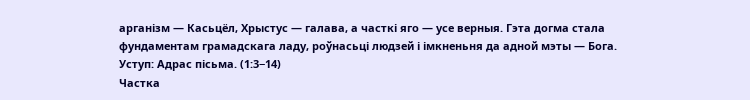арганізм — Касьцёл, Хрыстус — галава, а часткі яго — усе верныя. Гэта догма стала фундаментам грамадскага ладу, роўнасьці людзей і імкненьня да адной мэты — Бога.
Уступ: Адрас пісьма. (1:3−14)
Частка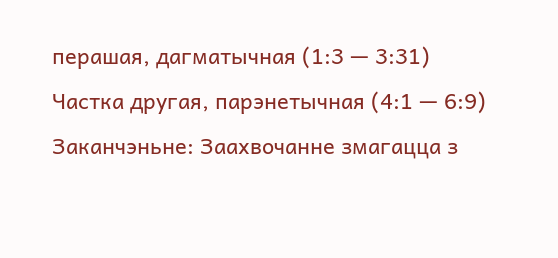перашая, дагматычная (1:3 — 3:31)
Частка другая, парэнетычная (4:1 — 6:9)
Заканчэньне: Заахвочанне змагацца з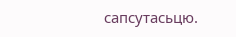сапсутасьцю.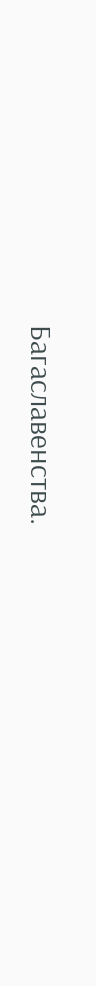Багаславенства.